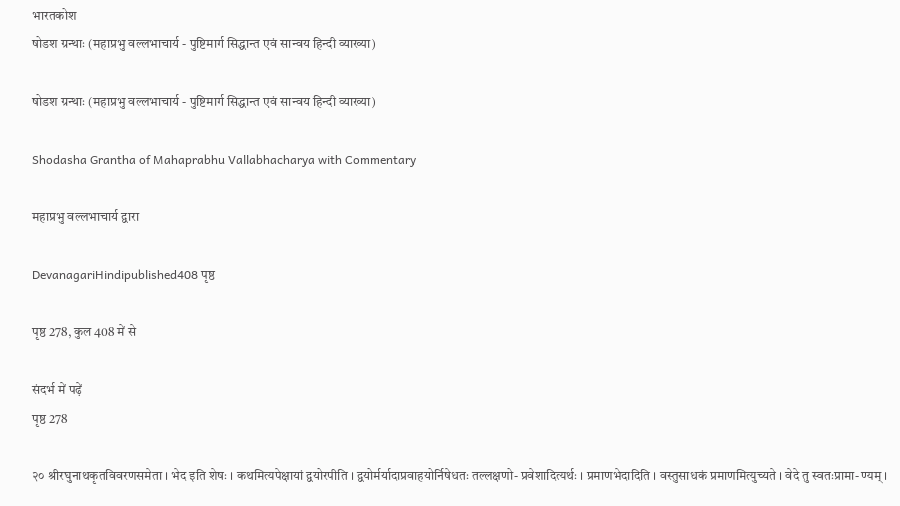भारतकोश
षोडश ग्रन्थाः (महाप्रभु वल्लभाचार्य - पुष्टिमार्ग सिद्धान्त एवं सान्वय हिन्दी व्याख्या)

षोडश ग्रन्थाः (महाप्रभु वल्लभाचार्य - पुष्टिमार्ग सिद्धान्त एवं सान्वय हिन्दी व्याख्या)

Shodasha Grantha of Mahaprabhu Vallabhacharya with Commentary

महाप्रभु वल्लभाचार्य द्वारा

DevanagariHindipublished408 पृष्ठ

पृष्ठ 278, कुल 408 में से

संदर्भ में पढ़ें
पृष्ठ 278

२० श्रीरघुनाथकृतविवरणसमेता । भेद इति शेषः । कथमित्यपेक्षायां द्वयोरपीति । द्वयोर्मर्यादाप्रवाहयोर्निषेधतः तल्लक्षणो- प्रवेशादित्यर्थः । प्रमाणभेदादिति । वस्तुसाधकं प्रमाणमित्युच्यते । वेदे तु स्वतःप्रामा- ण्यम् ।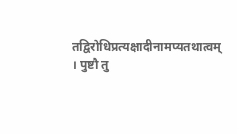तद्विरोधिप्रत्यक्षादीनामप्यतथात्वम् । पुष्टौ तु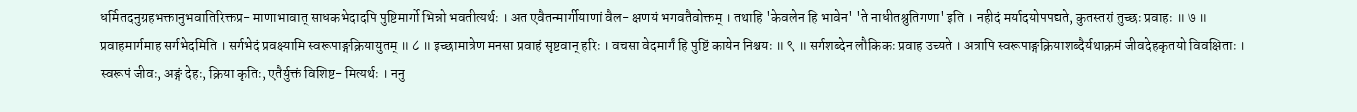धर्मितदनुग्रहभक्तानुभवातिरिक्तप्र- माणाभावात् साधकभेदादपि पुष्टिमार्गो भिन्नो भवतीत्यर्थः । अत एवैतन्मार्गीयाणां वैल- क्षणयं भगवतैवोक्तम् । तथाहि 'केवलेन हि भावेन' 'ते नाधीतश्रुतिगणा' इति । नहीदं मर्यादयोपपद्यते, कुतस्तरां तुच्छः प्रवाहः ॥ ७ ॥ प्रवाहमार्गमाह सर्गभेदमिति । सर्गभेदं प्रवक्ष्यामि स्वरूपाङ्गक्रियायुतम् ॥ ८ ॥ इच्छामात्रेण मनसा प्रवाहं सृष्टवान् हरिः । वचसा वेदमार्गं हि पुष्टिं कायेन निश्चयः ॥ ९ ॥ सर्गशब्देन लौकिकः प्रवाह उच्यते । अत्रापि स्वरूपाङ्गक्रियाशब्दैर्यथाक्रमं जीवदेहकृतयो विवक्षिताः । स्वरूपं जीवः, अङ्गं देहः, क्रिया कृतिः, एतैर्युक्तं विशिष्ट- मित्यर्थः । ननु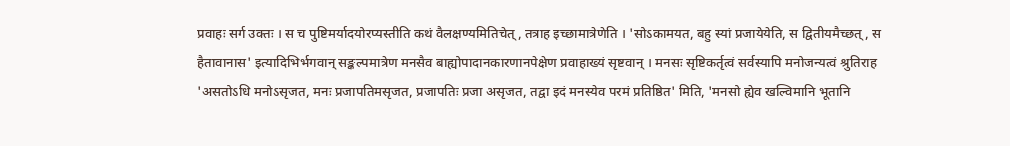प्रवाहः सर्ग उक्तः । स च पुष्टिमर्यादयोरप्यस्तीति कथं वैलक्षण्यमितिचेत्, तत्राह इच्छामात्रेणेति । 'सोऽकामयत, बहु स्यां प्रजायेयेति, स द्वितीयमैच्छत्, स हैतावानास' इत्यादिभिर्भगवान् सङ्कल्पमात्रेण मनसैव बाह्योपादानकारणानपेक्षेण प्रवाहाख्यं सृष्टवान् । मनसः सृष्टिकर्तृत्वं सर्वस्यापि मनोजन्यत्वं श्रुतिराह 'असतोऽधि मनोऽसृजत, मनः प्रजापतिमसृजत, प्रजापतिः प्रजा असृजत, तद्वा इदं मनस्येव परमं प्रतिष्ठित' मिति, 'मनसो ह्येव खल्विमानि भूतानि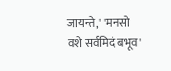जायन्ते,' 'मनसो वशे सर्वमिदं बभूव'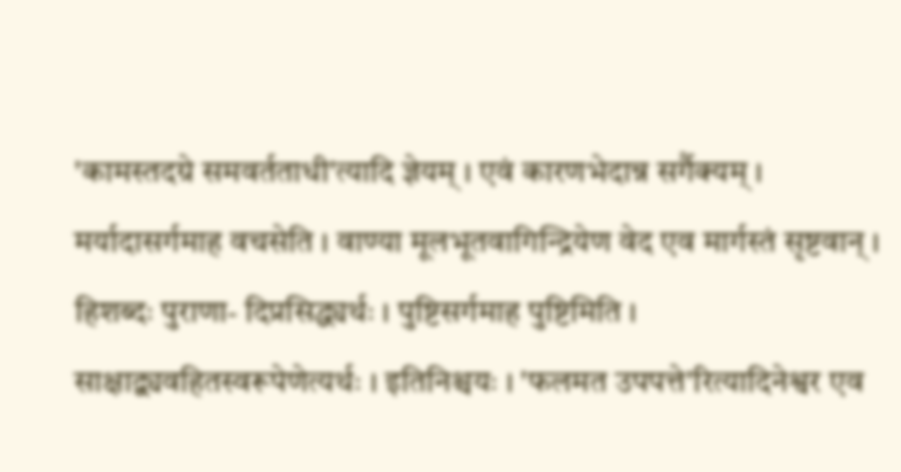'कामस्तदग्रे समवर्तताधी'त्यादि ज्ञेयम् । एवं कारणभेदान्न सर्गैक्यम् । मर्यादासर्गमाह वचसेति । वाण्या मूलभूतवागिन्द्रियेण वेद एव मार्गस्तं सृष्टवान् । हिशब्दः पुराणा- दिप्रसिद्ध्यर्थः । पुष्टिसर्गमाह पुष्टिमिति । साक्षाद्व्यवहितस्वरूपेणेत्यर्थः । इतिनिश्चयः । 'फलमत उपपत्ते'रित्यादिनेश्वर एव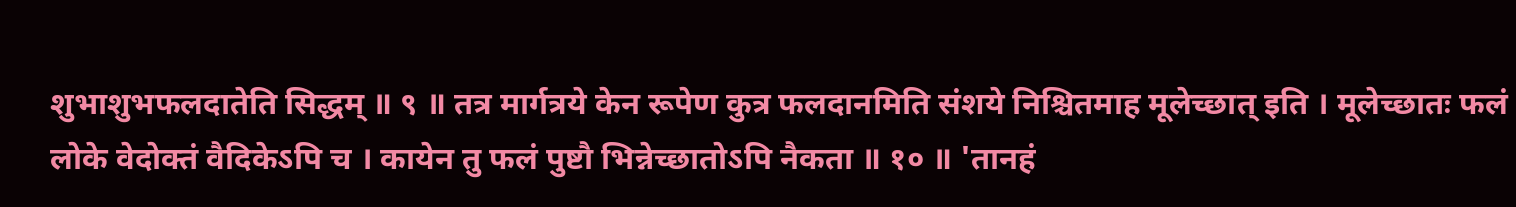शुभाशुभफलदातेति सिद्धम् ॥ ९ ॥ तत्र मार्गत्रये केन रूपेण कुत्र फलदानमिति संशये निश्चितमाह मूलेच्छात् इति । मूलेच्छातः फलं लोके वेदोक्तं वैदिकेऽपि च । कायेन तु फलं पुष्टौ भिन्नेच्छातोऽपि नैकता ॥ १० ॥ 'तानहं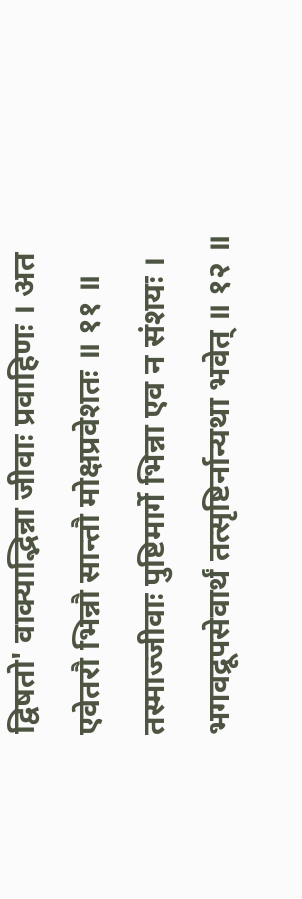द्विषतो' वाक्याद्भिन्ना जीवाः प्रवाहिणः । अत एवेतरौ भिन्नौ सान्तौ मोक्षप्रवेशतः ॥ ११ ॥ तस्माज्जीवाः पुष्टिमार्गे भिन्ना एव न संशयः । भगवद्रूपसेवार्थं तत्सृष्टिर्नान्यथा भवेत् ॥ १२ ॥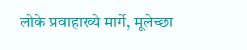लोके प्रवाहाख्ये मार्गे, मूलेच्छा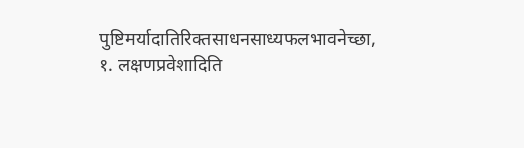पुष्टिमर्यादातिरिक्तसाधनसाध्यफलभावनेच्छा, १. लक्षणप्रवेशादिति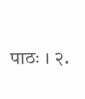पाठः । २.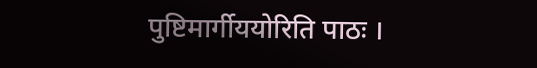पुष्टिमार्गीययोरिति पाठः ।